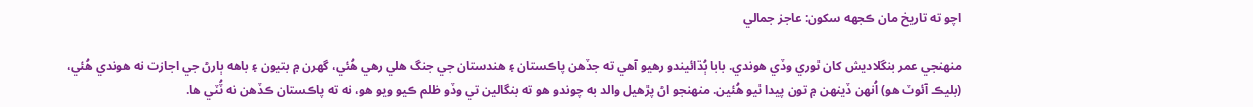اچو ته تاريخ مان ڪجهه سکون: عاجز جمالي

منهنجي عمر بنگلاديش کان ٿوري وڏي هوندي. بابا ٻُڌائيندو رهيو آهي ته جڏهن پاڪستان ۽ هندستان جي جنگ هلي رهي هُئي، گهرن ۾ بتيون ۽ باهه ٻارڻ جي اجازت نه هوندي هُئي، (بليڪ آئوٽ هو) اُنهن ڏينهن ۾ تون پيدا ٿيو هُئين. منهنجو اڻ پڙهيل والد به چوندو هو ته بنگالين تي وڏو ظلم ڪيو ويو هو، نه ته پاڪستان ڪڏهن نه ٽُٽي ها.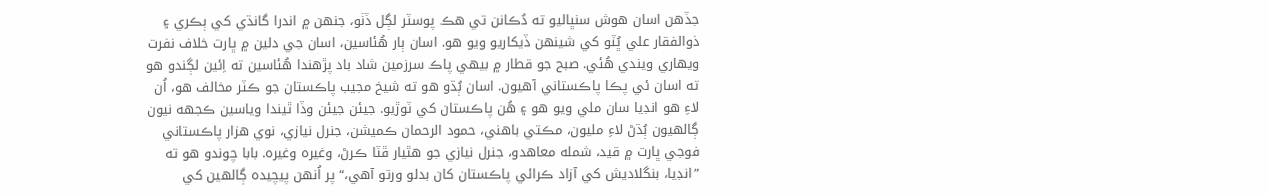جڏهن اسان هوش سنڀاليو ته دُڪانن تي هڪ پوسٽر لڳل ڏٺو، جنهن ۾ اندرا گانڌي کي ٻڪري ۽ ذوالفقار علي ڀُٽو کي شينهن ڏيکاريو ويو هو. اسان ٻار هُئاسين، اسان جي دلين ۾ ڀارت خلاف نفرت ويهاري ويندي هُئي. صبح جو قطار ۾ بيهي پاڪ سرزمين شاد باد پڙهندا هُئاسين ته اِئين لڳندو هو ته اسان ئي پڪا پاڪستاني آهيون. اسان ٻُڌو هو ته شيخ مجيب پاڪستان جو ڪٽر مخالف هو، اُن لاءِ هو انڊيا سان ملي ويو هو ۽ هُن پاڪستان کي ٽوڙيو. جيئن جيئن وڏا ٿيندا وياسين ڪجهه نيون ڳالهيون ٻُڌڻ لاءِ مليون، مڪتي باهني، حمود الرحمان ڪميشن، جنرل نيازي، نوي هزار پاڪستاني فوجي ڀارت ۾ قيد، شمله معاهدو، جنرل نيازي جو هٿيار ڦٽا ڪرڻ، وغيره وغيره. بابا چوندو هو ته ”انڊيا، بنگلاديش کي آزاد ڪرائي پاڪستان کان بدلو ورتو آهي،“ پر اُنهن پيچيده ڳالهين کي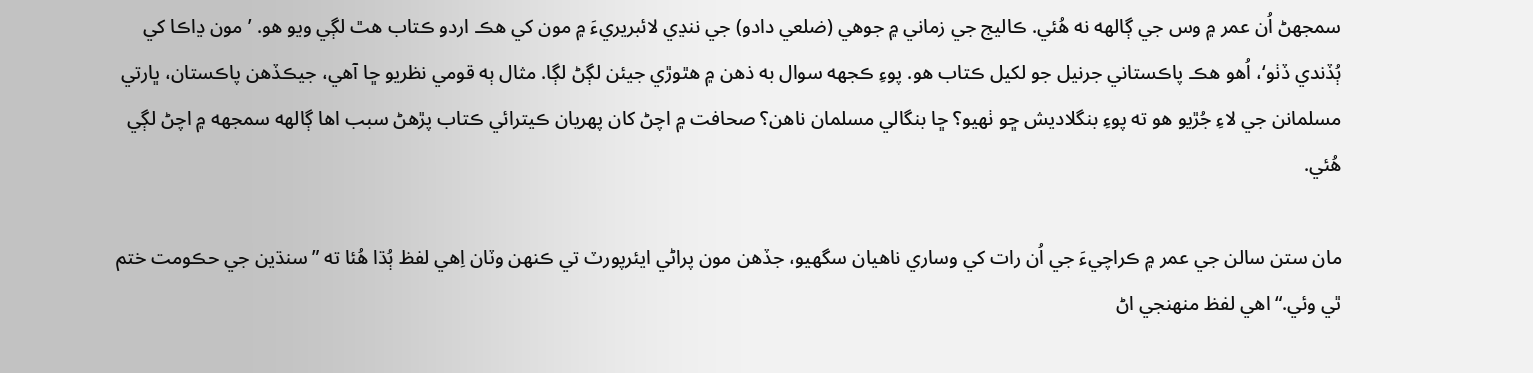سمجهڻ اُن عمر ۾ وس جي ڳالهه نه هُئي. ڪاليج جي زماني ۾ جوهي (ضلعي دادو) جي ننڍي لائبريريءَ ۾ مون کي هڪ اردو ڪتاب هٿ لڳي ويو هو. ’مون ڍاڪا کي ٻُڏندي ڏٺو‘، اُهو هڪ پاڪستاني جرنيل جو لکيل ڪتاب هو. پوءِ ڪجهه سوال به ذهن ۾ هٿوڙي جيئن لڳڻ لڳا. مثال ٻه قومي نظريو ڇا آهي، جيڪڏهن پاڪستان، ڀارتي مسلمانن جي لاءِ جُڙيو هو ته پوءِ بنگلاديش ڇو ٺهيو؟ ڇا بنگالي مسلمان ناهن؟ صحافت ۾ اچڻ کان پهريان ڪيترائي ڪتاب پڙهڻ سبب اها ڳالهه سمجهه ۾ اچڻ لڳي هُئي.

مان ستن سالن جي عمر ۾ ڪراچيءَ جي اُن رات کي وساري ناهيان سگهيو، جڏهن مون پراڻي ايئرپورٽ تي ڪنهن وٽان اِهي لفظ ٻُڌا هُئا ته ”سنڌين جي حڪومت ختم ٿي وئي.“ اهي لفظ منهنجي اڻ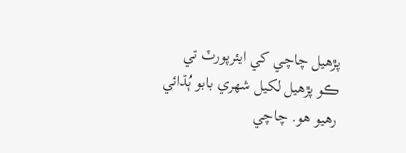پڙهيل چاچي کي ايئرپورٽ تي ڪو پڙهيل لکيل شهري بابو ٻُڌائي رهيو هو. چاچي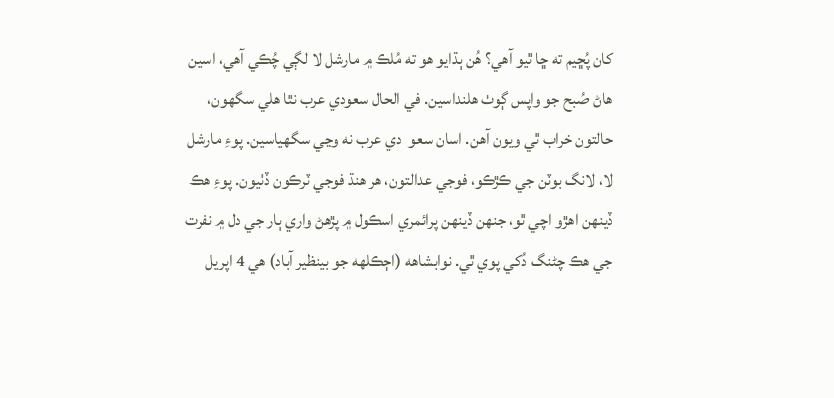کان پُڇيم ته ڇا ٿيو آهي؟ هُن ٻڌايو هو ته مُلڪ ۾ مارشل لا لڳي چُڪي آهي، اسين هاڻ صُبح جو واپس ڳوٺ هلنداسين. في الحال سعودي عرب نٿا هلي سگهون، حالتون خراب ٿي ويون آهن. اسان سعو  دي عرب نه وڃي سگهياسين. پوءِ مارشل لا، لانگ بوٽن جي ڪڙڪو، فوجي عدالتون، هر هنڌ فوجي ٽرڪون ڏٺيون. پوءِ هڪ ڏينهن اهڙو اچي ٿو، جنهن ڏينهن پرائمري اسڪول ۾ پڙهڻ واري ٻار جي دل ۾ نفرت جي هڪ چڻنگ دُکي پوي ٿي. نوابشاهه (اڄڪلهه جو بينظير آباد) هي 4 اپريل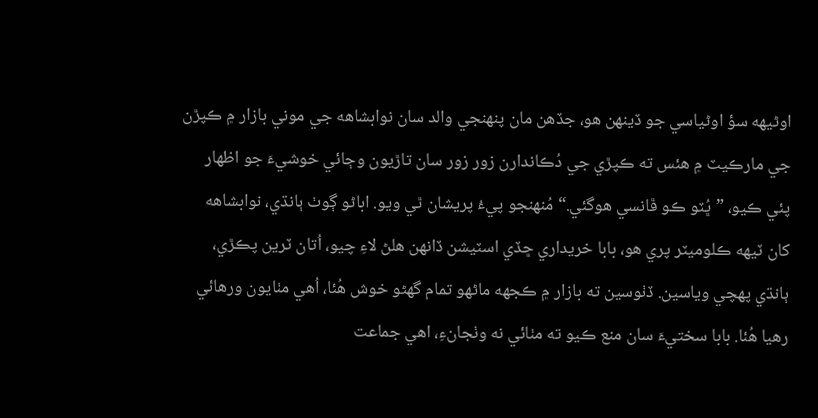اوڻيهه سؤ اوڻياسي جو ڏينهن هو، جڏهن مان پنهنجي والد سان نوابشاهه جي موني بازار ۾ ڪپڙن جي مارڪيٽ ۾ هئس ته ڪپڙي جي دُڪاندارن زور زور سان تاڙيون وڄائي خوشيءَ جو اظهار پئي ڪيو، ”ڀُٽو ڪو ڦانسي هوگئي.“ مُنهنجو پيءُ پريشان ٿي ويو. اباڻو ڳوٺ ٻانڌي، نوابشاهه کان ٽيهه ڪلوميٽر پري هو، بابا خريداري ڇڏي اسٽيشن ڏانهن هلڻ لاءِ چيو، اُتان ٽرين پڪڙي، ٻانڌي پهچي وياسين. ڏٺوسين ته بازار ۾ ڪجهه ماڻهو تمام گهڻو خوش هُئا، اُهي مٺايون ورهائي رهيا هُئا. بابا سختيءَ سان منع ڪيو ته مٺائي نه وٺجانءِ، اهي جماعت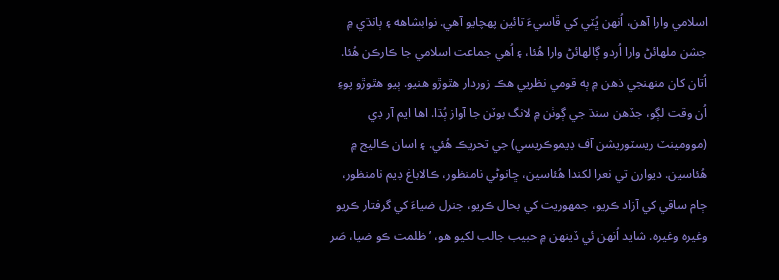اسلامي وارا آهن، اُنهن ڀُٽي کي ڦاسيءَ تائين پهچايو آهي. نوابشاهه ۽ ٻانڌي ۾ جشن ملهائڻ وارا اُردو ڳالهائڻ وارا هُئا، ۽ اُهي جماعت اسلامي جا ڪارڪن هُئا. اُتان کان منهنجي ذهن ۾ ٻه قومي نظريي هڪ زوردار هٿوڙو هنيو. ٻيو هٿوڙو پوءِ اُن وقت لڳو، جڏهن سنڌ جي ڳوٺن ۾ لانگ بوٽن جا آواز ٻُڌا. اها ايم آر ڊي (موومينٽ ريسٽوريشن آف ڊيموڪريسي) جي تحريڪ هُئي. ۽ اسان ڪاليج ۾ هُئاسين. ديوارن تي نعرا لکندا هُئاسين، ڇانوڻي نامنظور، ڪالاباغ ڊيم نامنظور، ڄام ساقي کي آزاد ڪريو، جمهوريت کي بحال ڪريو، جنرل ضياءَ کي گرفتار ڪريو وغيره وغيره. شايد اُنهن ئي ڏينهن ۾ حبيب جالب لکيو هو، ’ظلمت ڪو ضيا، صَر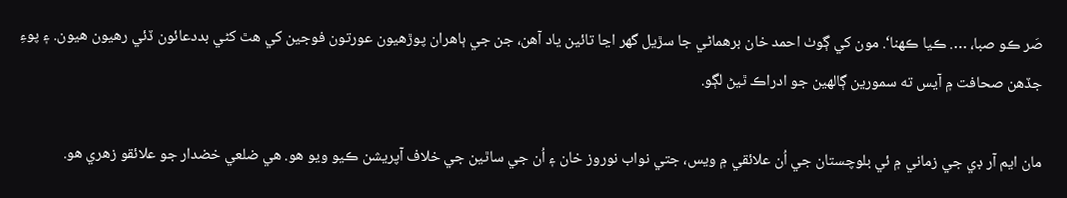صَر ڪو صبا، …. ڪيا ڪهنا‘. مون کي ڳوٺ احمد خان برهماڻي جا سڙيل گهر اڃا تائين ياد آهن، جن جي ٻاهران پوڙهيون عورتون فوجين کي هٿ کڻي بددعائون ڏئي رهيون هيون. ۽ پوءِ جڏهن صحافت ۾ آيس ته سمورين ڳالهين جو ادراڪ ٿيڻ لڳو.

مان ايم آر ڊي جي زماني ۾ ئي بلوچستان جي اُن علائقي ۾ ويس، جتي نواب نوروز خان ۽ اُن جي ساٿين جي خلاف آپريشن ڪيو ويو هو. هي ضلعي خضدار جو علائقو زهري هو.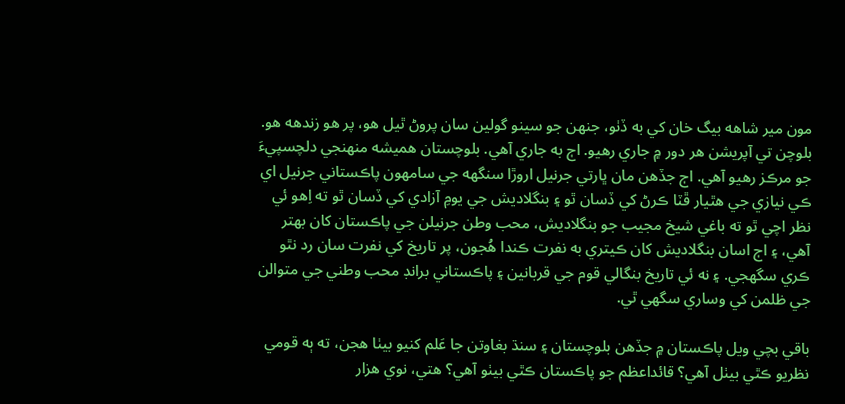مون مير شاهه بيگ خان کي به ڏٺو، جنهن جو سينو گولين سان پروڻ ٿيل هو، پر هو زندهه هو. بلوچن تي آپريشن هر دور ۾ جاري رهيو. اڄ به جاري آهي. بلوچستان هميشه منهنجي دلچسپيءَ جو مرڪز رهيو آهي. اڄ جڏهن مان ڀارتي جرنيل اروڙا سنگهه جي سامهون پاڪستاني جرنيل اي ڪي نيازي جي هٿيار ڦٽا ڪرڻ کي ڏسان ٿو ۽ بنگلاديش جي يومِ آزادي کي ڏسان ٿو ته اِهو ئي نظر اچي ٿو ته باغي شيخ مجيب جو بنگلاديش، محب وطن جرنيلن جي پاڪستان کان بهتر آهي، ۽ اڄ اسان بنگلاديش کان ڪيتري به نفرت ڪندا هُجون، پر تاريخ کي نفرت سان رد نٿو ڪري سگهجي. ۽ نه ئي تاريخ بنگالي قوم جي قربانين ۽ پاڪستاني برانڊ محب وطني جي متوالن جي ظلمن کي وساري سگهي ٿي.

باقي بچي ويل پاڪستان ۾ جڏهن بلوچستان ۽ سنڌ بغاوتن جا عَلم کنيو بيٺا هجن، ته ٻه قومي نظريو ڪٿي بيٺل آهي؟ قائداعظم جو پاڪستان ڪٿي بيٺو آهي؟ هتي، نوي هزار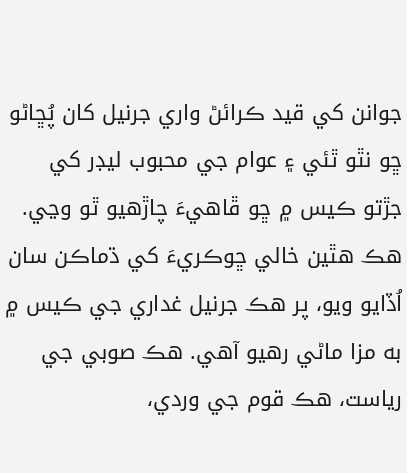جوانن کي قيد ڪرائڻ واري جرنيل کان پُڇاڻو ڇو نٿو ٿئي ۽ عوام جي محبوب ليڊر کي جڙتو ڪيس ۾ ڇو ڦاهيءَ چاڙهيو ٿو وڃي. هڪ هٿين خالي ڇوڪريءَ کي ڌماڪن سان اُڏايو ويو، پر هڪ جرنيل غداري جي ڪيس ۾ به مزا ماڻي رهيو آهي. هڪ صوبي جي رياست، هڪ قوم جي وردي،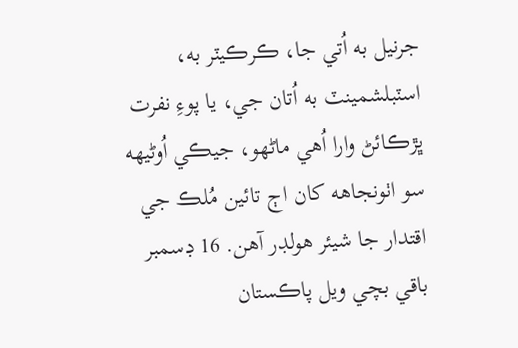جرنيل به اُتي جا، ڪرڪيٽر به، اسٽبلشمينٽ به اُتان جي، يا پوءِ نفرت ڀڙڪائڻ وارا اُهي ماڻهو، جيڪي اُوڻيهه سو اٺونجاهه کان اڄ تائين مُلڪ جي اقتدار جا شيئر هولڊر آهن. 16 ڊسمبر باقي بچي ويل پاڪستان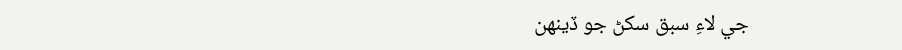جي لاءِ سبق سکڻ جو ڏينهن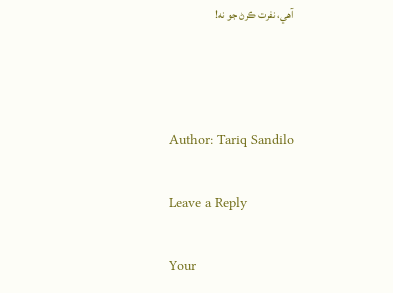آهي، نفرت ڪرڻ جو نه!



Author: Tariq Sandilo

Leave a Reply

Your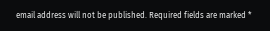email address will not be published. Required fields are marked *